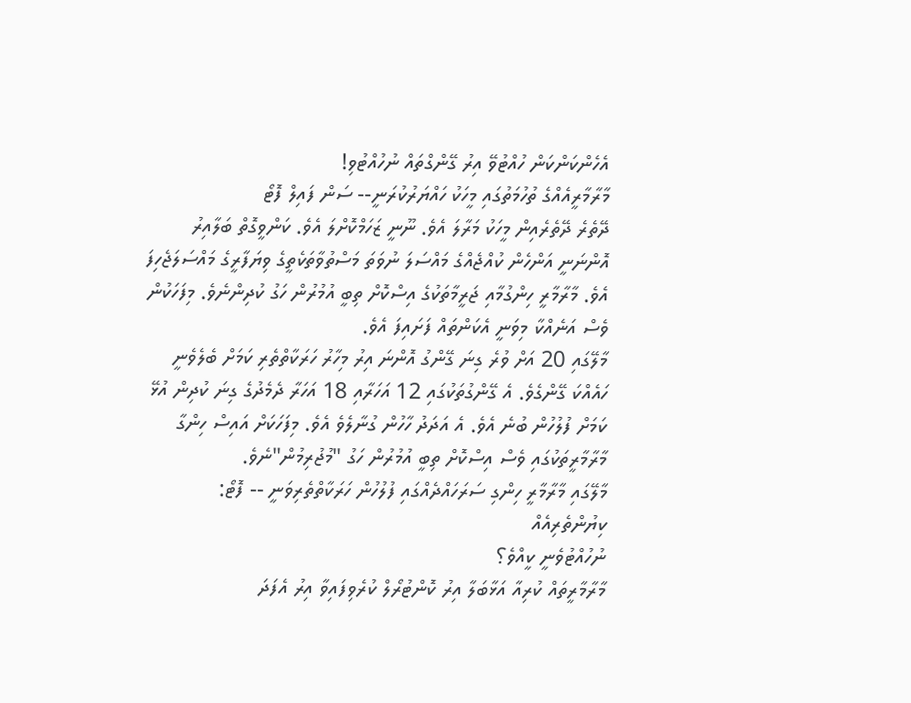އެހެންކަންކަން ހުއްޓުވޭ އިރު ގޭންގްތައް ނުހުއްޓުވި!
މާރާމާރީއެއްގެ ތުހުމަތުގައި މީހަކު ހައްޔަރުކުރަނީ-- ސަން ފައިލް ފޮޓޯ
ދޭތެރެ ދޭތެރެއިން މީހަކު މަރާލަ އެވެ. ނޫނީ ޒަހަމްކޮށްލަ އެވެ. ކަންވީގޮތް ބަލާއިރު އޮންނަނީ އަންހެން ކުއްޖެއްގެ މައްސަލަ ނުވަތަ މަސްތުވާތަކެތީގެ ވިޔަފާރީގެ މައްސަލަޖެހިފަ އެވެ. މާރާމާރީ ހިންގުމާއި ޖަރީމާތަކުގެ އިސްކޮށް ތިބީ އުމުރުން ހަގު ކުދިންނެވެ. މިފަހަކުން ވެސް އަނެއްކާ މިވަނީ އެކަންތައް ފަށައިފަ އެވެ.
މާލޭގައި 20 އަށް ވުރެ ގިނަ ގޭންގު އޮންނަ އިރު މިހާރު ހަރަކާތްތެރި ކަމަށް ބެލެވެނީ ހައެއްކަ ގޭންގެވެ. އެ ގޭންގުތަކުގައި 12 އަހަރާއި 18 އަހަރާ ދެމެދުގެ ގިނަ ކުދިން އުޅޭ ކަމަށް ފުލުހުން ބުނެ އެވެ. އެ އަދަދު ހާހުން ގުނާލެވެ އެވެ. މިފަހަކަށް އައިސް ހިންގާ މާރާމާރީތަކުގައި ވެސް އިސްކޮށް ތިބީ އުމުރުން ހަގު "މުޖުރިމުން"ނެވެ.
މާލޭގައި މާރާމާރީ ހިންގި ސަރަހައްދެއްގައި ފުލުހުން ހަރަކާތްތެރިވަނީ -- ފޮޓޯ: ކިޔުންތެރިއެއް
ނުހުއްޓުވެނީ ކީއްވެ؟
މާރާމާރީތައް ކުރިއާ އަޅާބަލާ އިރު ކޮންޓުރޯލް ކުރެވިފައިވާ އިރު އެފަދަ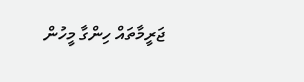ޖަރީމާތައް ހިންގާ މީހުން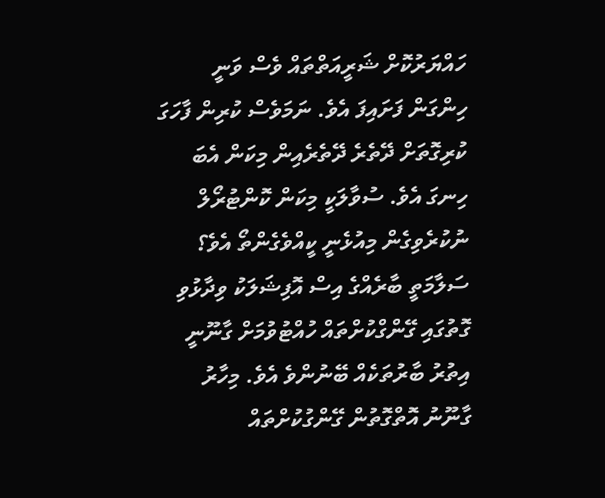ހައްޔަރުކޮށް ޝަރީއަތްތައް ވެސް ވަނީ ހިންގަން ފަށައިފަ އެވެ. ނަމަވެސް ކުރިން ފާހަގަ ކުރިގޮތަށް ދޭތެރެ ދޭތެރެއިން މިކަން އެބަ ހިނގަ އެވެ. ސުވާލަކީ މިކަން ކޮންޓުރޯލް ނުކުރެވިގެން މިއުޅެނީ ކީއްވެގެންތޯ އެވެ؟
ސަލާމަތީ ބާރެއްގެ އިސް އޮފިޝަލަކު ވިދާޅުވި ގޮތުގައި ގޭންގްކުށްތައް ހުއްޓުވުމަށް ގާނޫނީ އިތުރު ބާރުތަކެއް ބޭނުންވެ އެވެ. މިހާރު ގާނޫނު އޮތްގޮތުން ގޭންގުކުށްތައް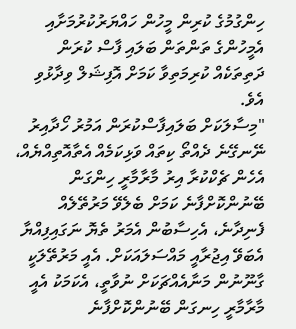ހިންގުމުގެ ކުރިން މީހުން ހައްޔަރުކުރުމަށާއި އެމީހުންގެ ތަންތަން ބަލައި ފާސް ކުރަން ދަތިތަކެއް ކުރިމަތިވާ ކަމަށް އޮފިޝަލް ވިދާޅުވި އެވެ.
"މިސާލަކަށް ބަލައިފާސްކުރަން އަމުރު ހޯދާއިރު ނޭނގޭނެ ދެއްތޯ ކިތައް ވަޅިކަމެއް އެތާއޮތިއްޔެއް، އެހެން ޗެކްކުރާ އިރު މާރާމާރީ ހިންގަން ބޭނުންކޮށްފާނެ ކަމަށް ބެލެވޭ މަރުތޭލެއް ފެނިދާނެ، އެހިސާބުން އެމަރު ތެޔޮ ނަގައިފިއްޔާ އެބަވޭ އިޖުރާއީ މައްސަލައަކަށް. އެއީ މަރުތޭލަކީ ގާނޫނުން މަނާއެއްޗަކަށް ނުވާތީ، އެކަމަކު އެއީ މާރާމާރީ ހިނގަން ބޭނުންކޮށްފާނެ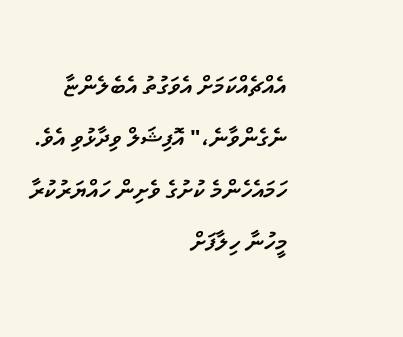އެއްޗެއްކަމަށް އެވަގުތު އެބެލެންޏާ ނެގެންވާނެ،" އޮފިޝަލް ވިދާޅުވި އެވެ.
ހަމައެހެންމެ ކުށުގެ ވެށިން ހައްޔަރުކުރާ މީހުނާ ހިލާފަށް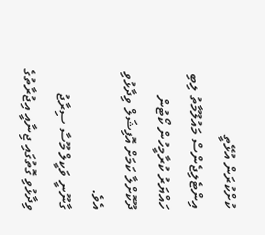ކުށްކުރަން އުޅޭތީ އިންޓެލިޖެންސް މައުލޫމާތު ލިބި ހައްޔަރު ކުރާމީހުން ކޯޓުން ދޫކޮށްލާ ކަމަށް އޮފިޝަލް ވިދާޅުވި އެވެ.
ގާނޫނީ ވަކީލް މޫސާ ސިރާޖު ވިދާޅުވި ގޮތުގައި ޖިނާއީ އިޖުރާތުގެ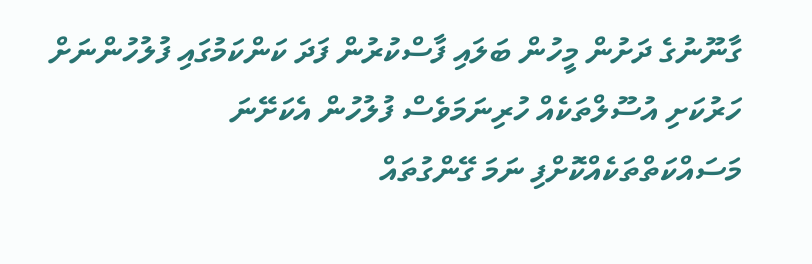ގާނޫނުގެ ދަށުން މީހުން ބަލައި ފާސްކުރުން ފަދަ ކަންކަމުގައި ފުލުހުންނަށް ހަރުކަށި އުސޫލްތަކެއް ހުރިނަމަވެސް ފުލުހުން އެކަށޭނަ މަސައްކަތްތަކެއްކޮށްފި ނަމަ ގޭންގުތައް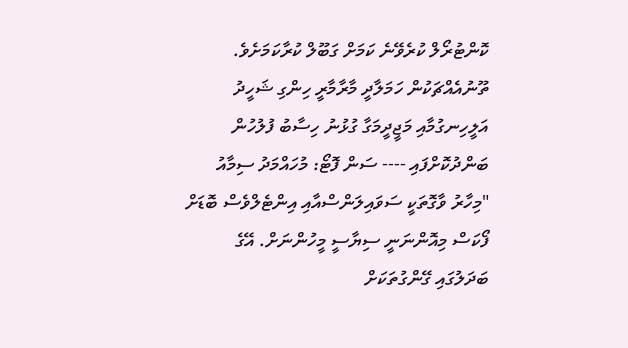ކޮންޓުރޯލް ކުރެވޭނެ ކަމަށް ގަބޫލް ކުރާކަމަށެވެ.
ތޫނުއެއްޗަކުން ހަމަލާދީ މާރާމާރީ ހިންގި ޝަހީދު އަލީހިނގުމާއި މަޖީދީމަގާ ގުޅުނު ހިސާބު ފުލުހުން ބަންދުކޮށްފައި ---- ސަން ފޮޓޯ: މުހައްމަދު ސިމާއު
"މިހާރު ވާގޮތަކީ ސަވައިލަންސްއާއި އިންޓެލްވެސް ބޮޑަށް ފޯކަސް މިއޮންނަނީ ސިޔާސީ މީހުންނަށް. އޭގެ ބަދަލުގައި ގޭންގުތަކަށް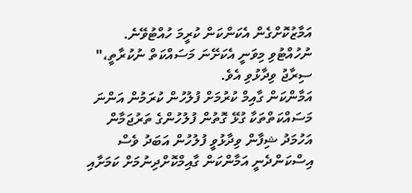އަމާޒުކޮށްގެން އެކަންކަން ކުރީމަ ހުއްޓުވޭނެ. ނުހުއްޓުވި މިވަނީ އެކަށޭނަ މަސައްކަތް ނުކުރާތީ،" ސިރާޖު ވިދާޅުވި އެވެ.
އަމާންކަން ގާއިމް ކުރުމަށް ފުލުހުން ކުރަމުން އަންނަ މަސައްކަތްތަކާ ގުޅޭ ގޮތުން ފުލުހުންގެ ތަރުޖަމާން އަހުމަދު ޝިފާން ވިދާޅުވީ ފުލުހުން އަބަދު ވެސް އިސްކަންދެނީ އަމާންކަން ގާއިމްކޮށްދިނުމަށް ކަމަށާއި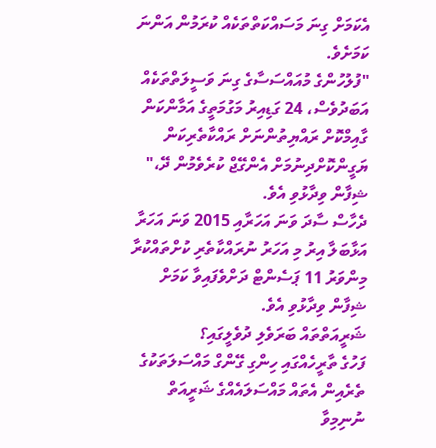އެކަމަށް ގިނަ މަސައްކަތްތަކެއް ކުރަމުން އަންނަ ކަމަށެވެ.
"ފުލުހުންގެ މުއައްސަސާގެ ގިނަ ވަސީލަތްތަކެއް އަބަދުވެސް، 24 ގަޑިއިރު މަގުމަތީގެ އަމާންކަން ގާއިމްކޮށް ރައްޔިތުންނަށް ރައްކާތެރިކަން ޔަގީންކޮށްދިނުމަށް އެންގޭޖް ކުރެވެމުން ދޭ،" ޝިފާން ވިދާޅުވި އެވެ.
ދެހާސް ސާދަ ވަނަ އަހަރާއި 2015 ވަނަ އަހަރާ އަޅާބަލާ އިރު މި އަހަރު ނުރައްކާތެރި ކުށްތައްކުރާ މިންވަރު 11 ޕަސެންޓް ދަށްވެފައިވާ ކަމަށް ޝިފާން ވިދާޅުވި އެވެ.
ޝަރީއަތްތައް ބަރަވެލި ދުވެލީގައި؟
ފަހުގެ ތާރީހެއްގައި ހިންގި ގޭންގް މައްސަލަތަކުގެ ތެރެއިން އެތައް މައްސަލައެއްގެ ޝަރީއަތް ނުނިމިވާ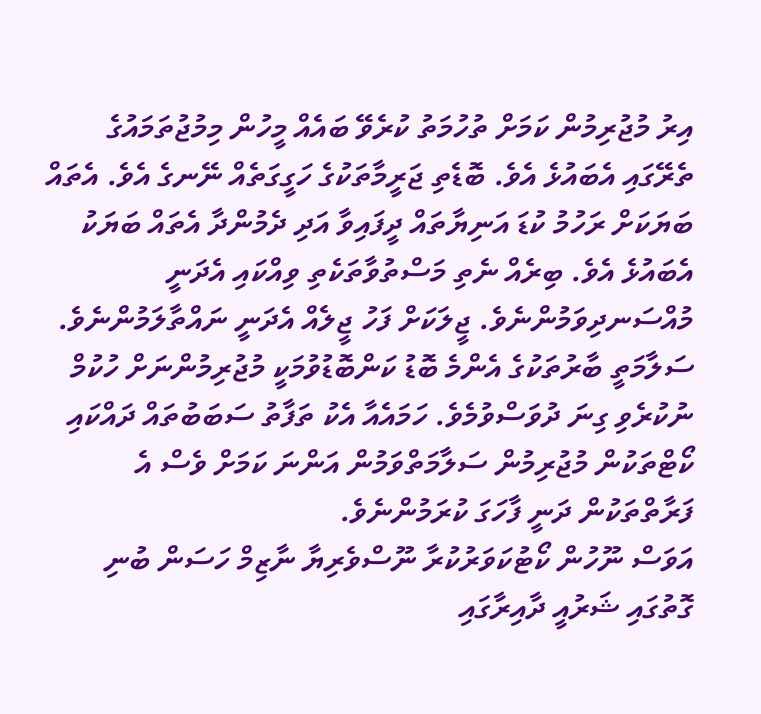އިރު މުޖުރިމުން ކަމަށް ތުހުމަތު ކުރެވޭ ބައެއް މީހުން މިމުޖުތަމައުގެ ތެރޭގައި އެބައުޅެ އެވެ. ބޮޑެތި ޖަރީމާތަކުގެ ހަގީގަތެއް ނޭނގެ އެވެ. އެތައް ބަޔަކަށް ރަހުމު ކުޑަ އަނިޔާތައް ދީފައިވާ އަދި ދެމުންދާ އެތައް ބަޔަކު އެބައުޅެ އެވެ. ބިރެއް ނެތި މަސްތުވާތަކެތި ވިއްކައި އެދަނީ މުއްސަނދިވަމުންނެވެ. ޖީލަކަށް ފަހު ޖީލެއް އެދަނީ ނައްތާލަމުންނެވެ.
ސަލާމަތީ ބާރުތަކުގެ އެންމެ ބޮޑު ކަންބޮޑުވުމަކީ މުޖުރިމުންނަށް ހުކުމް ނުކުރެވި ގިނަ ދުވަސްވުމެވެ. ހަމައެއާ އެކު ތަފާތު ސަބަބުތައް ދައްކައި ކޯޓްތަކުން މުޖުރިމުން ސަލާމަތްވަމުން އަންނަ ކަމަށް ވެސް އެ ފަރާތްތަކުން ދަނީ ފާހަގަ ކުރަމުންނެވެ.
އަވަސް ނޫހުން ކޯޓުކަވަރުކުރާ ނޫސްވެރިޔާ ނާޒިމް ހަސަން ބުނި ގޮތުގައި ޝަރުއީ ދާއިރާގައި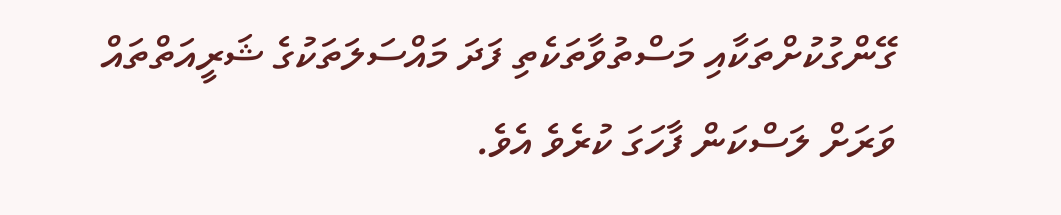ގޭންގުކުށްތަކާއި މަސްތުވާތަކެތި ފަދަ މައްސަލަތަކުގެ ޝަރީއަތްތައް ވަރަށް ލަސްކަން ފާހަގަ ކުރެވެ އެވެ.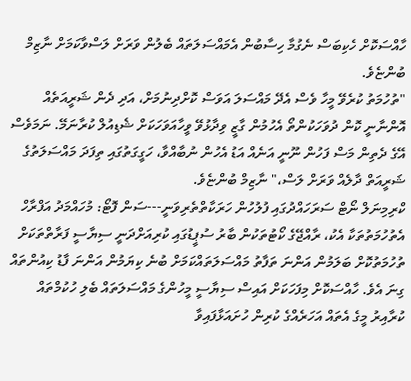ހާއްސަކޮށް ހެކިބަސް ނެގުމާ ހިސާބުން އެމައްސަލަތައް ބެލުން ވަރަށް ލަސްވާކަމަށް ނާޒިމް ބުންޏެވެ.
"ތުހުމަތު ކުރެވޭ މީހާ ވެސް އެދޭ މައްސަލަ އަވަސް ކޮށްދިނުމަށް، އަދި ދެން ޝަރީއަތެއް އޮންނާނީ ކޮން ދުވަހަކުންތޯ އެހުމުން ގާޒީ ވިދާޅުވޭ ވީހާއަވަހަކަށް ޝެޑިއުލް ކުރާނަމޭ. ނަމަވެސް އޭގެ ދެތިން މަސް ފަހުން ނޫނީ އަނެއް އަޑު އެހުން ނުބާއްވާ، ހަގީގަތުގައި ތިފަދަ މައްސަލަތުގެ ޝަރީއަތް ދާލެއް ވަރަށް ލަސް،" ނާޒިމް ބުންޏެވެ.
ކްރިމިނަލް ނޯޓް ސަރަހައްދުގައި ފުލުހުން ހަރަކާތްތެރިވަނީ---ސަން ފޮޓޯ: މުހައްމަދު އަފްރާހް
އެތުހުމަތުތަކާ އެކު، ރާއްޖޭގެ ކޯޓުތަކުން ބާރު ސުޕީޑުގައި ކުރިއަށްދަނީ ސިޔާސީ ފަރާތްތަކަށް ތުހުމަތުކޮށް ބަލަމުން އަންނަ ތަފާތު މައްސަލަތައްކަމަށް ބުނެ ކިޔަމުން އަންނަ ފާޑު ކިއުންތައް ގިނަ އެވެ. ހާއްސަކޮށް މިފަހަކަށް އައިސް ސިޔާސީ މީހުންގެ މައްސަލަތައް ބެލި ހުކުމްތައް ކުރާއިރު މީގެ އެތައް އަހަރެއްގެ ކުރިން ހުށައަޅާފައިވާ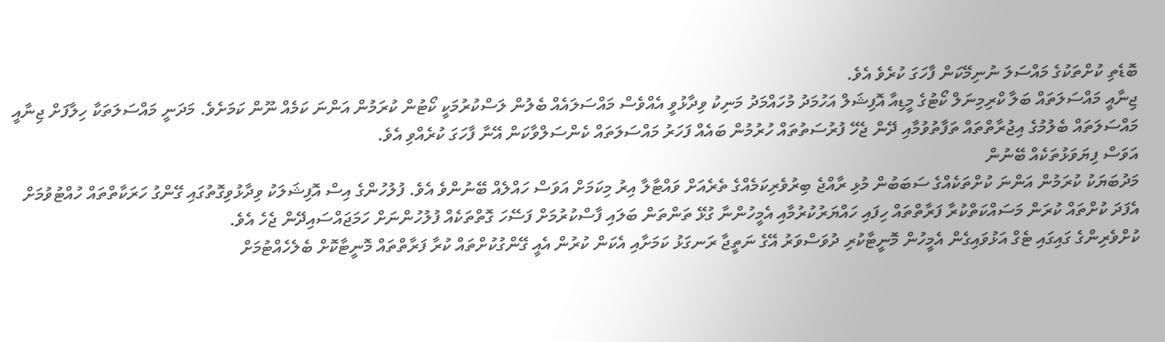ބޮޑެތި ކުށްތަކުގެ މައްސަލަ ނުނިމޭކަން ފާހަގަ ކުރެވެ އެވެ.
ޖިނާއީ މައްސަލަތައް ބަލާ ކްރިމިނަލް ކޯޓުގެ މީޑިއާ އޮފިޝަލް އަހުމަދު މުހައްމަދު މަނިކު ވިދާޅުވީ އެއްވެސް މައްސަލައެއް ބެލުން ލަސްކުރުމަކީ ކޯޓުން ކުރަމުން އަންނަ ކަމެއް ނޫން ކަމަށެވެ. މަދަނީ މައްސަލަތަކާ ހިލާފަށް ޖިނާއީ މައްސަލަތައް ބެލުމުގެ އިޖުރާތްތައް ތަފާތުވުމާއި ދޭން ޖެހޭ ފުރުސަތުތައް ހުރުމުން ބައެއް ފަހަރު މައްސަލަތައް ކެންސަލްވާކަން އޭނާ ފާހަގަ ކުރެއްވި އެވެ.
އަވަސް ފިޔަވަޅުތަކެއް ބޭނުން
މަދުބަޔަކު ކުރަމުން އަންނަ ކުށްތަކެއްގެ ސަބަބުން މުޅި ރާއްޖެ ބިރުވެރިކަމެއްގެ ތެރެއަށް ވައްޓާލާ އިރު މިކަމަށް އަވަސް ހައްލެއް ބޭނުންވެ އެވެ. ފުލުހުންގެ އިސް އޮފިޝަލަކު ވިދާޅުވިގޮތުގައި ގޭންގު ހަރަކާތްތައް ހުއްޓުވުމަށް އެފަދަ ކުށްތައް ކުރަން މަސައްކަތްކުރާ ފަރާތްތައް ހިފައި ހައްޔަރުކުރުމާއި އެމީހުންނާ ގުޅޭ ތަންތަން ބަލައި ފާސްކުރުމަށް ފަސޭހަ ގޮތްތަކެއް ފުލުހުންނަށް ހަމަޖައްސައިދޭން ޖެހެ އެވެ.
ކުށްވެރިންގެ ގައިގައި ޓެގް އަޅުވައިގެން އެމީހުން މޮނީޓާކުރި ދުވަސްވަރު އޭގެ ނަތީޖާ ރަނގަޅު ކަމަށާއި އެކަން ކުރުން އެއީ ގޭންގުކުށްތައް ކުރާ ފަރާތްތައް މޮނީޓާކޮށް ބެލެހެއްޓުމަށް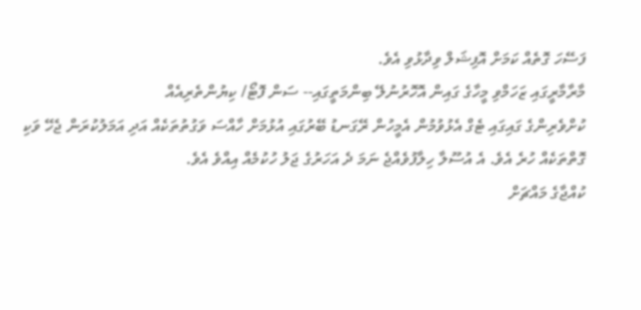ފަސޭހަ ގޮތެއް ކަމަށް އޮފިޝަލް ވިދާޅުވި އެވެ.
މާރާމާރީގައި ޒަހަމްވި މީހާގެ ގައިން އޮހޮރުނުލޭ ބިންމަތީގައި-- ސަން ފޮޓޯ/ ކިޔުންތެރިއެއް
ކުށްވެރިންގެ ގައިގައި ޓެގް އެޅުވުމުން އެމީހުން ރޭގަނޑު ބޭރުގައި އުޅުމަށް ހާއްސަ ވަގުތުތަކެއް އަދި އަމަލުކުރަން ޖެހޭ ވަކި ގޮތްތަކެއް ހުރެ އެވެ. އެ އުސޫލާ ހިލާފުވެއްޖެ ނަމަ ދެ އަހަރުގެ ޖަލު ހުކުމެއް އިއްވެ އެވެ.
ކުއްޖާގެ މައްޗަށް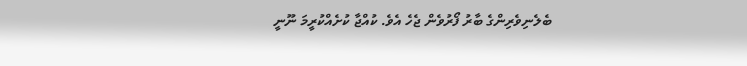ބެލެނިވެރިންގެ ބާރު ފޯރުވެން ޖެހެ އެވެ. ކުއްޖާ ކުށެއްކުރީމަ ނޫނީ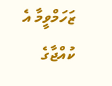ޒަހަމްވީމާ އެ ކުއްޖާގެ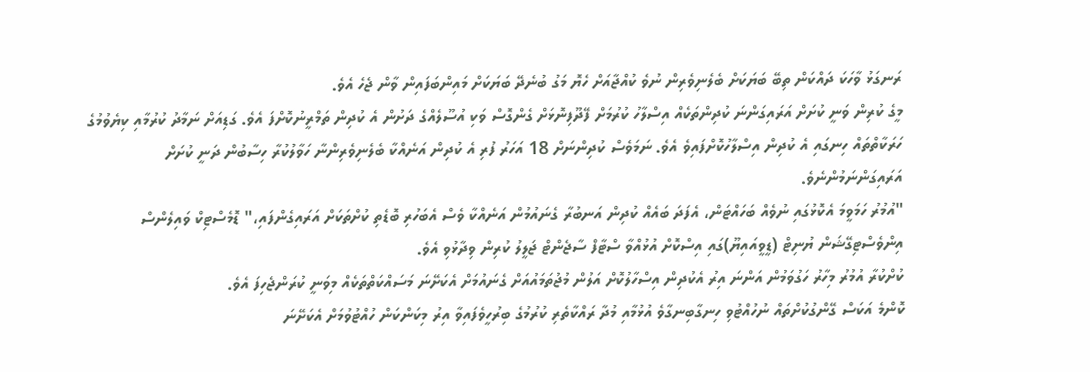ރަނގަޅު ވާހަކަ ދައްކަން ތިބޭ ބަޔަކަށް ބެލެނިވެރިން ނުވެ ކުއްޖާއަށް ހެޔޮ މަގު ބުނެދޭ ބަޔަކަށް މައިންބަފައިން ވާން ޖެހެ އެވެ.
މީގެ ކުރިން ވަނީ ކުށަށް އަރައިގަންނަ ކުދިންތަކެއް އިސްލާހު ކުރުމަށް ފޭދޫފިނޮޅަށް ގެންގޮސް ވަކި އުސޫލެއްގެ ދަށުން އެ ކުދިން ތަމްރީނުކޮށްފަ އެވެ. ގަޑިއަށް ނަމާދު ކުރުމާއި ކިޔެވުމުގެ ހަރަކާތްތައް ހިނގައި އެ ކުދިން އިސްލާހުކޮށްފައިވެ އެވެ. ނަމަވެސް ކުދިންނަށް 18 އަހަރު ފުރި އެ ކުދިން އަނެއްކާ ބެލެނިވެރިންނާ ހަވާލުކުރާ ހިސާބުން ދަނީ ކުށަށް އަރައިގަންނަމުންނެވެ.
"އުމުރު ހަމަވީމަ އެކޮޅުގައި ނުވެއް ބަހައްޓަން، އެފަދަ ބައެއް ކުދިން އަނބުރާ ގެނައުމުން އަނެއްކާ ވެސް އެބަހުރި ބޮޑެތި ކުށްތަކަށް އަރައިގެންފައި،" ޑޮމެސްޓިކް ވައިލެންސް އިންވެސްޓިގޭޝަން ޔުނިޓް (ޑީވީއައިޔޫ)ގައި އިސްކޮށް އުޅުއްވާ ސްޓާފް ސާޖެންޓް ޖަލީލު ކުރިން ވިދާޅުވި އެވެ.
ކުށްކުރާ އުމުރު މިހާރު ހަގުވަމުން އަންނަ އިރު އެކުދިން އިސްހާލުކޮށް އަލުން މުޖުތަމައުއަށް ގެނައުމަށް އެކަށޭނަ މަސައްކަތްތަކެއް މިވަނީ ކުރަންޖެހިފަ އެވެ.
ކޮންމެ އަކަސް ގޭންގުކުށްތައް ނުހުއްޓުވި ހިނގާބިނގާވެ އުޅުމާއި މުދާ ރައްކާތެރި ކުރުމުގެ ބިރުހީވެފައިވާ އިރު މިކަންކަން ހުއްޓުވުމަށް އެކަށޭނަ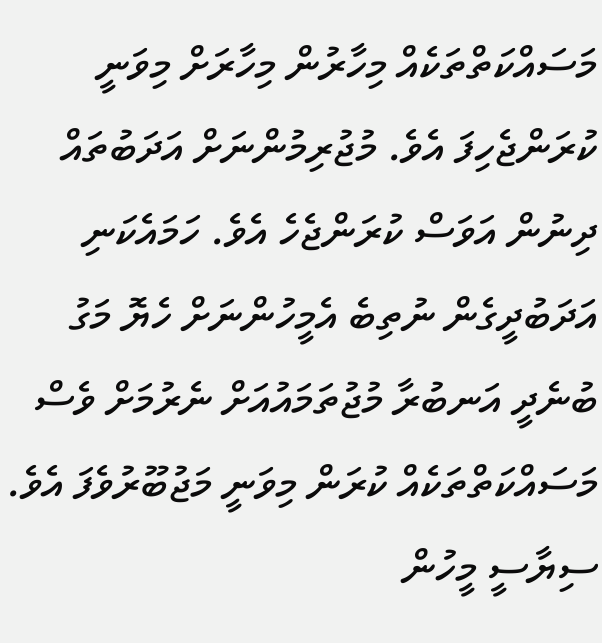މަސައްކަތްތަކެއް މިހާރުން މިހާރަށް މިވަނީ ކުރަންޖެހިފަ އެވެ. މުޖުރިމުންނަށް އަދަބުތައް ދިނުން އަވަސް ކުރަންޖެހެ އެވެ. ހަމައެކަނި އަދަބުދީގެން ނުތިބެ އެމީހުންނަށް ހެޔޮ މަގު ބުނެދީ އަނބުރާ މުޖުތަމައުއަށް ނެރުމަށް ވެސް މަސައްކަތްތަކެއް ކުރަން މިވަނީ މަޖުބޫރުވެފަ އެވެ. ސިޔާސީ މީހުން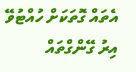އެތައް ގޮތަކަށް ހުއްޓުވޭ އިރު ގޭންގްތައް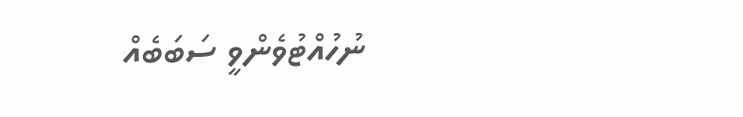ނުހުއްޓުވެންވީ ސަބަބެއް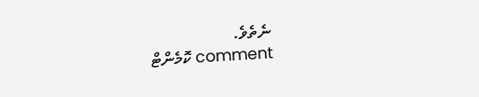ނެތެވެ.
comment ކޮމެންޓް